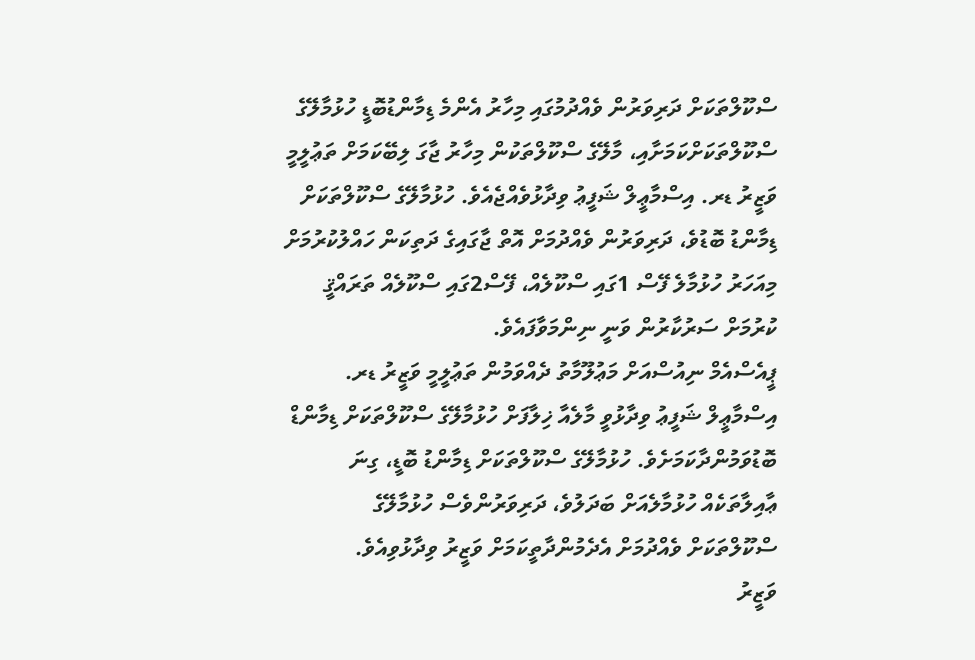ސްކޫލްތަކަށް ދަރިވަރުން ވެއްދުމުގައި މިހާރު އެންމެ ޑިމާންޑުބޮޑީ ހުޅުމާލޭގެ ސްކޫލްތަކަށްކަމަށާއި، މާލޭގެ ސްކޫލްތަކުން މިހާރު ޖާގަ ލިބޭކަމަށް ތަޢުލީމީ ވަޒީރު ޑރ. އިސްމާޢީލް ޝަފީޢު ވިދާޅުވެއްޖެއެވެ. ހުޅުމާލޭގެ ސްކޫލްތަކަށް ޑިމާންޑު ބޮޑުވެ، ދަރިވަރުން ވެއްދުމަށް އޮތް ޖާގައިގެ ދަތިކަން ހައްލުކުރުމަށް މިއަހަރު ހުޅުމާލެ ފޭސް 1ގައި ސްކޫލެއް، ފޭސް2ގައި ސްކޫލެއް ތަރައްޤީ ކުރުމަށް ސަރުކާރުން ވަނީ ނިންމަވާފައެވެ.
ޕީއެސްއެމް ނިއުސްއަށް މަޢުލޫމާތު ދެއްވަމުން ތަޢުލީމީ ވަޒީރު ޑރ. އިސްމާޢީލް ޝަފީޢު ވިދާޅުވީ މާލެއާ ޚިލާފަށް ހުޅުމާލޭގެ ސްކޫލްތަކަށް ޑިމާންޑް ބޮޑުވަމުންދާކަމަށެވެ. ހުޅުމާލޭގެ ސްކޫލްތަކަށް ޑިމާންޑު ބޮޑީ، ގިނަ ޢާއިލާތަކެއް ހުޅުމާލެއަށް ބަދަލުވެ، ދަރިވަރުންވެސް ހުޅުމާލޭގެ ސްކޫލްތަކަށް ވެއްދުމަށް އެދެމުންދާތީކަމަށް ވަޒީރު ވިދާޅުވިއެވެ.
ވަޒީރު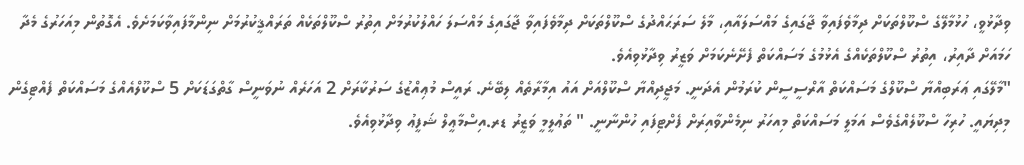ވިދާޅުވީ، ހުޅުމާލޭގެ ސްކޫލްތަކަށް ދިމާވެފައިވާ ޖާގައިގެ މައްސަލައާއި، މާލެ ސަރަޙައްދުގެ ސްކޫލްތަކަށް ދިމާވެފައިވާ ޖާގައިގެ މައްސަލަ ހައްލުކުރުމަށް އިތުރު ސްކޫލްތަކެއް ތަރައްޤީކުރުމަށް ނިންމާފައިވާކަމަށެވެ. އެގޮތުން މިއަހަރުގެ މެދާ ހަމައަށް ދާއިރު، އިތުރު ސްކޫލްތަކެއްގެ އެޅުމުގެ މަސައްކަތް ފެށޭނެކަމަށް ވަޒީރު ވިދާޅުވިއެވެ.
"މާލޭގައި ޢަރަބިއްޔާ ސްކޫލްގެ މަސައްކަތް އާރްސީސީން ކުރަމުން އެދަނީ. މަޖީދިއްޔާ ސްކޫލްއަށް އައު އިމާރާތެއް ލިބޭނެ. ރައީސް މުޢިއްޒުގެ ސަރުކާރަށް 2 އަހަރެއް ނުވަނީސް ގާތްގަޑަކަށް 5 ސްކޫލްއެއްގެ މަސައްކަތް ފެއްޓިގެން މިދިޔައީ. ހުރިހާ ސްކޫލެއްގެވެސް އަމަލީ މަސައްކަތް މިއހަރު ނިމެންވާއިރަށް ފެށްޓިފައި ހުންނާނީ. " ތަޢުލީމީ ވަޒީރު ޑރ.އިސްމާޢީލް ޝަފީޢު ވިދާޅުވިއެވެ.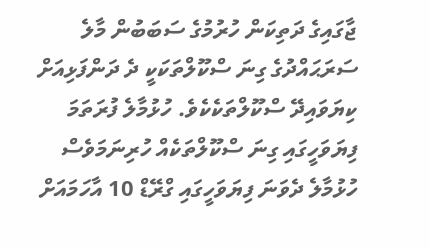ޖާގައިގެ ދަތިކަން ހުރުމުގެ ސަބަބުން މާލެ ސަރަޙައްދުގެ ގިނަ ސްކޫލްތަކަކީ ދެ ދަންފަޅިއަށް ކިޔަވައިދޭ ސްކޫލްތަކެކެވެ. ހުޅުމާލެ ފުރަތަމަ ފިޔަވަހީގައި ގިނަ ސްކޫލްތަކެއް ހުރިނަމަވެސް ހުޅުމާލެ ދެވަނަ ފިޔަވަހީގައި ގްރޭޑް 10 އާހަމައަށް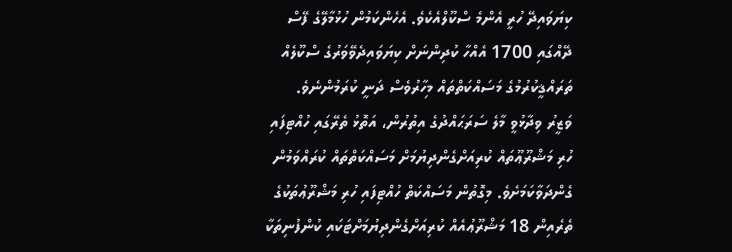ކިޔަވައިދޭ ހުރީ އެންމެ ސްކޫލްއެކެވެ. އެހެންކަމުން ހުޅުމާލޭގެ ފޭސް ދޭއްގައި 1700 އެއްހާ ކުދިންނަށް ކިޔަވައިދެވޭވަރުގެ ސްކޫލެއް ތަރައްޤީކުރުމުގެ މަސައްކަތްތައް މިހާރުވެސް ދަނީ ކުރަމުންނެވެ.
ވަޒީރު ވިދާޅުވީ މާލެ ސަރަޙައްދުގެ އިތުރުން، އަތޮޅު ތެރޭގައި ހުއްޓިފައި ހުރި މަޝްރޫޢޫތައް ކުރިއަށްގެންދިޔުމަށް މަސައްކަތްތައް ކުރައްވަމުން ގެންދަވާކަމަށެވެ. މިގޮތުން މަސައްކަތް ހުއްޓިފައި ހުރި މަޝްރޫޢުތަކުގެ ތެރެއިން 18 މަޝްރޫޢުއެއް ކުރިއަށްގެންދިޔުމަށްޓަކައި ކުންފުނިތަކާ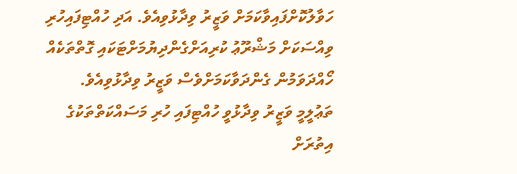ހަވާލުކޮށްފައިވާކަމަށް ވަޒީރު ވިދާޅުވިއެވެ. އަދި ހުއްޓިފައިހުރި ވިއްސަކަށް މަޝްރޫޢު ކުރިއަށްގެންދިޔުމަށްޓަކައި ގޮތްތަކެއް ހޯއްދަވަމުން ގެންދަވާކަމަށްވެސް ވަޒީރު ވިދާޅުވިއެވެ.
ތަޢުލީމީ ވަޒީރު ވިދާޅުވީ ހުއްޓިފައި ހުރި މަސައްކަތްތަކުގެ އިތުރަށް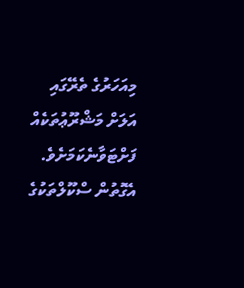މިއަހަރުގެ ތެރޭގައި އަލަށް މަޝްރޫޢުތަކެއް ފަށްޓަވާނެކަމަށެވެ. އެގޮތުން ސްކޫލްތަކުގެ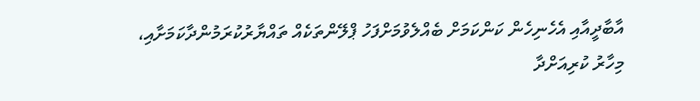އާބާދީއާއި އެހެނިހެން ކަންކަމަށް ބެއްލެވުމަށްފަހު ޕްލޭންތަކެއް ތައްޔާރުކުރަމުންދާކަމަށާއި، މިހާރު ކުރިއަށްދާ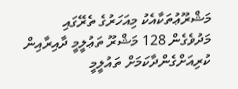މަޝްރޫޢުތަކާއެކު މިއަހަރުގެ ތެރޭގައި މަދުވެގެން 128 މަޝްރޫ ތަޢުލީމީ ދާއިރާއިން ކުރިއަށްގެންދާކަމަށް ތައުލީމީ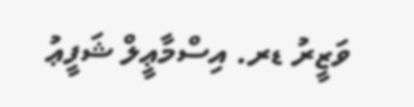ވަޒީރު ޑރ. އިސްމާޢީލް ޝަފީޢު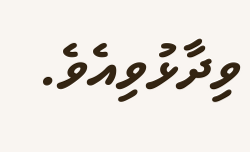ވިދާޅުވިއެވެ.